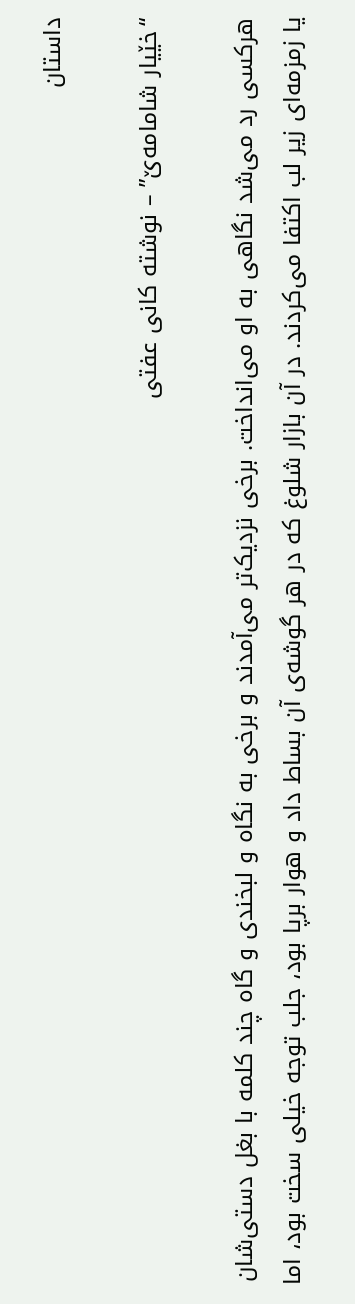داستان

“خێیار شامامەێ” – نوشته کانی عفتی

هرکسی رد می‌شد نگاهی به او می‌انداخت. برخی نزدیک‌تر می‌آمدند و برخی به نگاه و لبخندی و گاه چند کلمه با بغل دستی‌شان یا زمزمه‌ای زیر لب اکتفا می‌کردند. در آن بازار شلوغ که در هر گوشه‌ی آن بساط داد و هوار برپا بود، جلب توجه خیلی سخت بود، اما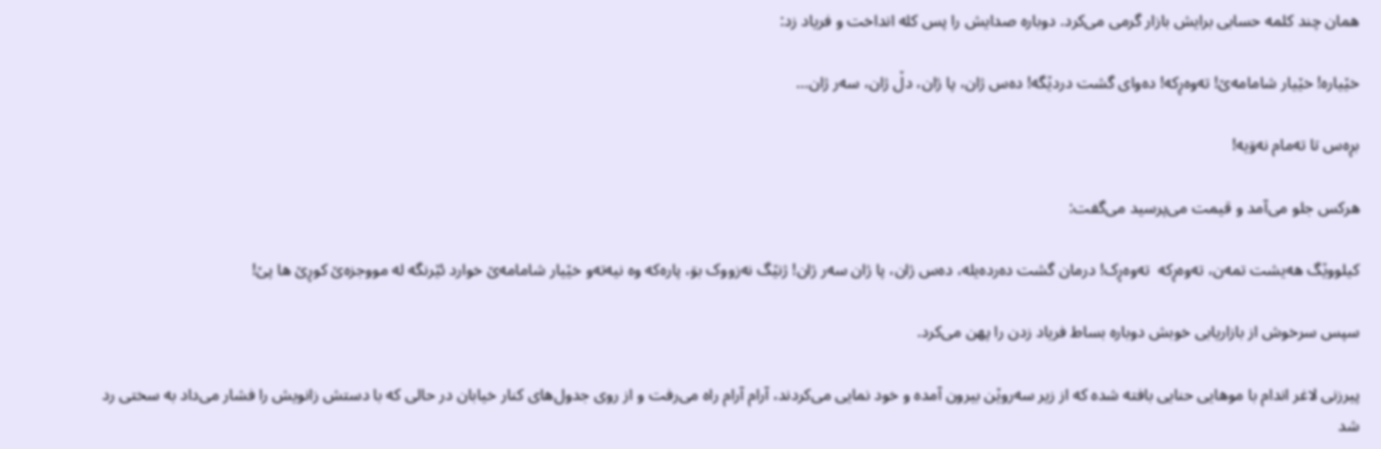همان چند کلمه حسابی برایش بازار گرمی می‌کرد. دوباره صدایش را پس کله انداخت و فریاد زد:

خێیارە! خێیار شامامەێ! تەوەڕکە! دەوای گشت دردێگە! دەس ژان، پا ژان، دڵ ژان، سەر ژان…

بڕەس تا تەمام نەۊیە!

هرکس جلو می‌آمد و قیمت می‌پرسید می‌گفت:

کیلووێگ هەیشت تمەن، تەوەڕکە  تەوەڕک! درمان گشت دەردەیله، دەس ژان، پا ژان سەر ژان! ژنێگ نەزووک بۊ، پارەکە وە نیەتەو خێیار شامامەێ خوارد ئێرنگە لە مووجزەێ کوڕێ ها پێ!

سپس سرخوش از بازاریابی خوبش دوباره بساط فریاد زدن را پهن می‌کرد.

پیرزنی لاغر اندام با موهایی حنایی بافته شده که از زیر سەروێن بیرون ‌آمده و خود نمایی می‌کردند، آرام آرام راه می‌رفت و از روی جدول‌های کنار خیابان در حالی که با دستش زانویش را فشار می‌داد به سختی رد شد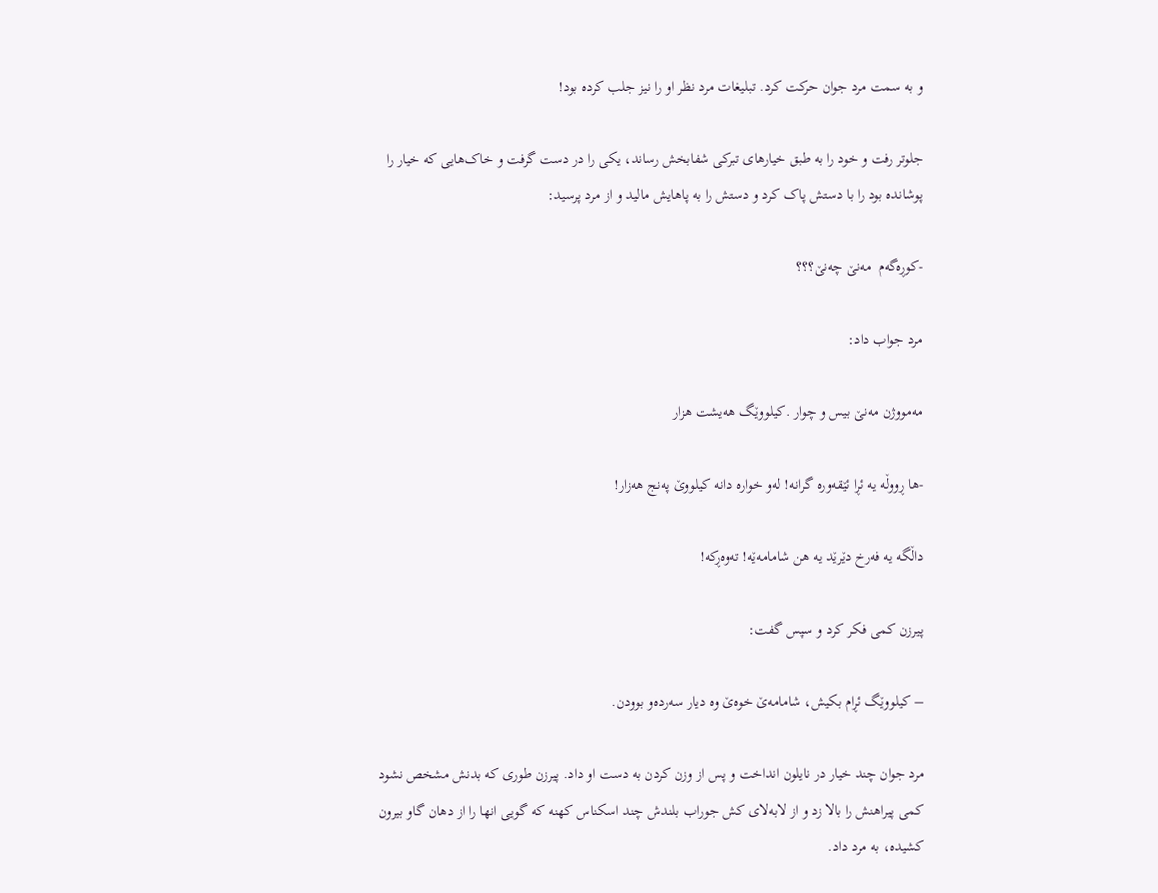و به سمت مرد جوان حرکت کرد. تبلیغات مرد نظر او را نیز جلب کرده بود!

جلوتر رفت و خود را به طبق خیارهای تبرکی شفابخش رساند، یکی را در دست گرفت و خاک‌هایی که خیار را پوشانده بود را با دستش پاک کرد و دستش را به پاهایش مالید و از مرد پرسید:

-کوڕەگەم  مەنێ چەنێ؟؟؟

مرد جواب داد:

مەمووژن مەنێ بیس و چوار .کیلووێگ هەیشت هزار

-ها ڕووڵە یە ئڕا ئێقەورە گرانە! لەو خوارە دانە کیلووێ پەنج هەزار!

داڵگە یە فەرخ دێرێد یە هن شامامەێە! تەوەڕکە!

پیرزن کمی فکر کرد و سپس گفت:

– کیلووێگ ئڕام بکیش، شامامەێ خوەێ وە دیار سەردەو بوودن.

مرد جوان چند خیار در نایلون انداخت و پس از وزن کردن به دست او داد. پیرزن طوری که بدنش مشخص نشود کمی پیراهنش را بالا زد و از لابه‌لای کش جوراب بلندش چند اسکناس کهنه که گویی انها را از دهان گاو بیرون کشیده، به مرد داد.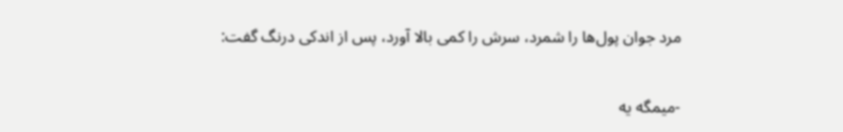مرد جوان پول‌ها را شمرد، سرش را کمی بالا آورد، پس از اندکی درنگ گفت:

-میمگە یە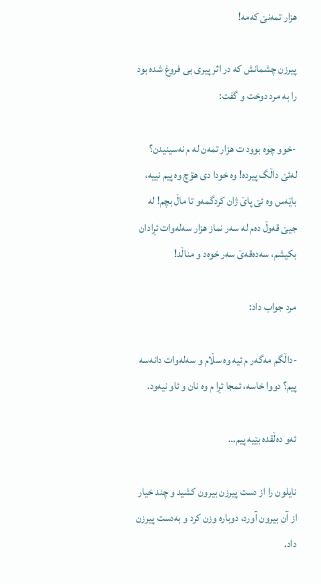هزار تمەنێ کەمە!

پیرزن چشمانش که در اثر پیری بی فروغ شده بود را به مرد دوخت و گفت:

-خوو چوە بوود ت هزار تمەن لە م نەسینیدن؟ لەئێ داڵگ پیردە! وە خودا دی هۊچ وە پیم نییە، باێەس وە ئێ پاێ ژان کردگمەو تا ماڵ بچم! لە جیێ قەوڵ دەم لە سەر نماز هزار سەلەوات ئڕادان بکیشم، سەدەقەێ سەر خوەد و مناڵد!

مرد جواب داد:

-داڵگم مەگەر م ئیە وە سڵام و سەلەوات دانەسە پیم؟ دووا خاسە، ئمجا ئڕا م وە نان و ئاو نیەود.

ئەو دەڵقدە بێیە پیم…

نایلون را از دست پیرزن بیرون کشید و چند خیار از آن بیرون آورد، دوباره وزن کرد و بەدست پیرزن داد.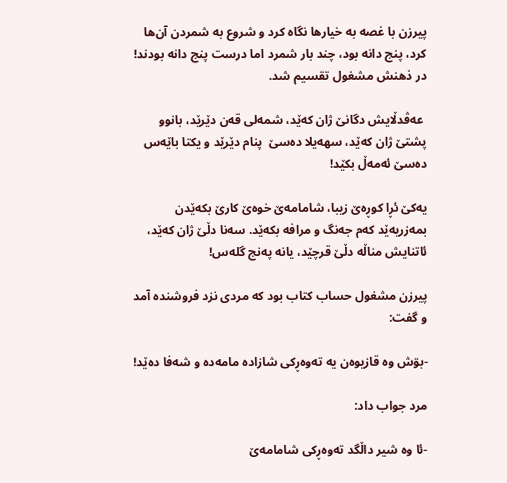پیرزن با غصه به خیارها نگاه کرد و شروع به شمردن آن‌ها کرد، پنج دانه بود، چند بار شمرد اما درست پنج دانه بودند! در ذهنش مشغول تقسیم شد.

 عەڤدڵایش دگانێ ژان کەێد، شمەلی قەن دێرێد، بانوو پشتێ ژان کەێد، سهەیلا دەسێ  پنام دێرێد و یکتا باێەس دەسێ ئەمەڵ بکێد!

یەکێ ئڕا کوڕەێ زیبا، شامامەێ خوەێ کارێ بکەێدن بمەزریەێد کەم جەنگ و مرافە بکەێد. سەنا دڵێ ژان کەێد، ئاتنایش مناڵە دڵێ قرچێد، یانه پەنج گلەس!

پیرزن مشغول حساب کتاب بود که مردی نزد فروشنده آمد و گفت:

-بۊش وه قازیوەن یه تەوەڕکی شازاده مامەده و شەفا دەێد!

مرد جواب داد:

-ئا وه شیر داڵگد تەوەڕکی شامامەێ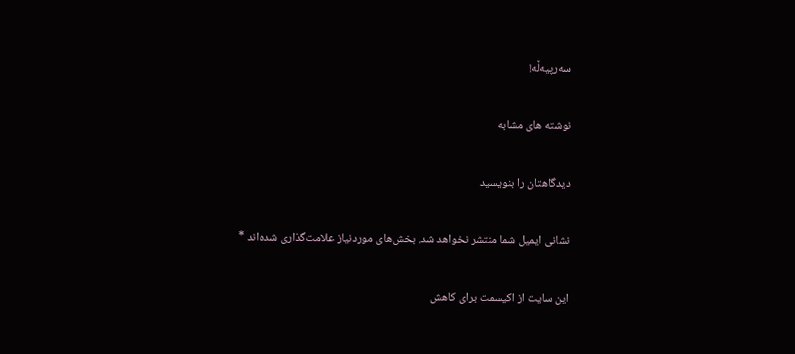سەرپیەڵە!

نوشته های مشابه

دیدگاهتان را بنویسید

نشانی ایمیل شما منتشر نخواهد شد. بخش‌های موردنیاز علامت‌گذاری شده‌اند *

این سایت از اکیسمت برای کاهش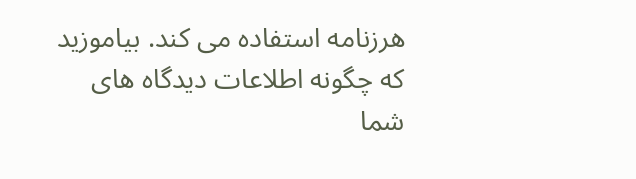هرزنامه استفاده می کند. بیاموزید که چگونه اطلاعات دیدگاه های شما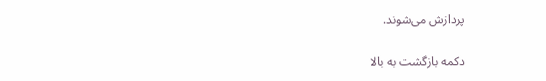پردازش می‌شوند.

دکمه بازگشت به بالا